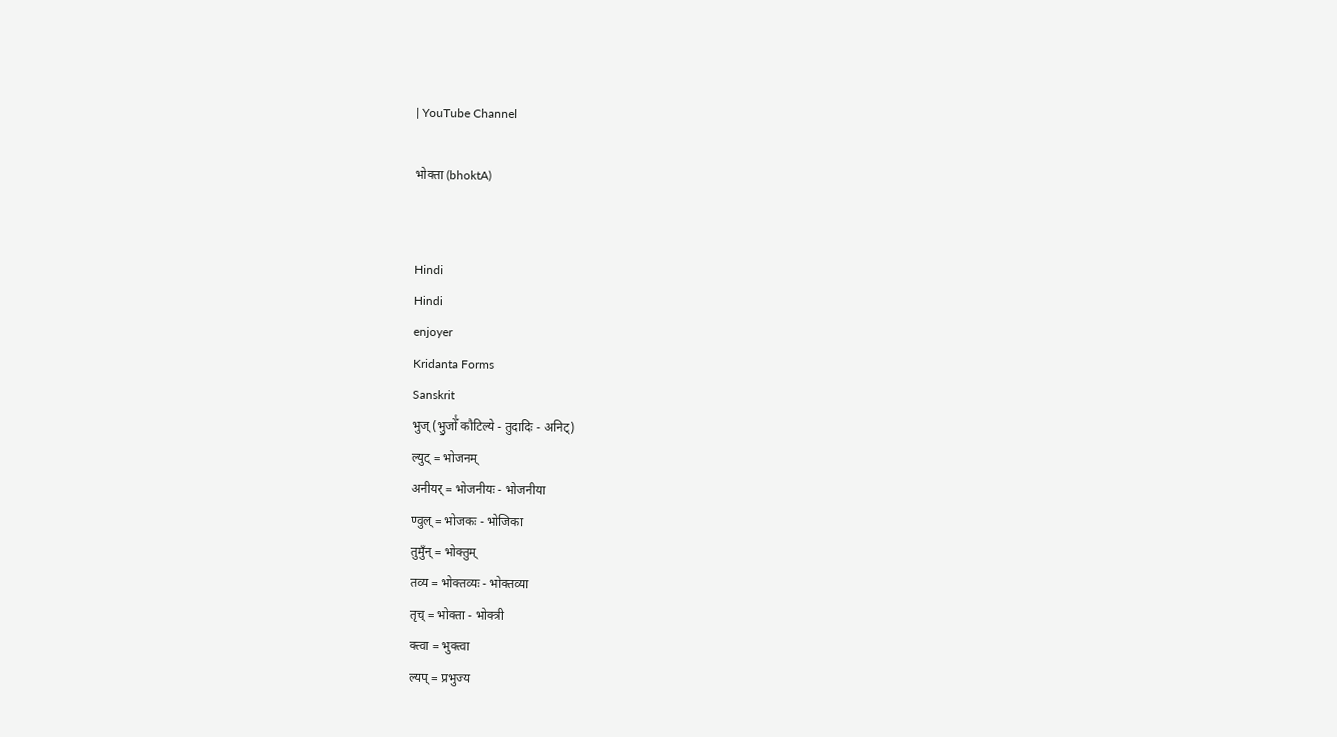| YouTube Channel

भोक्ता (bhoktA)


Hindi
Hindi
enjoyer
Kridanta Forms
Sanskrit
भुज् (भु॒जोँ꣡ कौटिल्ये - तुदादिः - अनिट्)
ल्युट् = भोजनम्
अनीयर् = भोजनीयः - भोजनीया
ण्वुल् = भोजकः - भोजिका
तुमुँन् = भोक्तुम्
तव्य = भोक्तव्यः - भोक्तव्या
तृच् = भोक्ता - भोक्त्री
क्त्वा = भुक्त्वा
ल्यप् = प्रभुज्य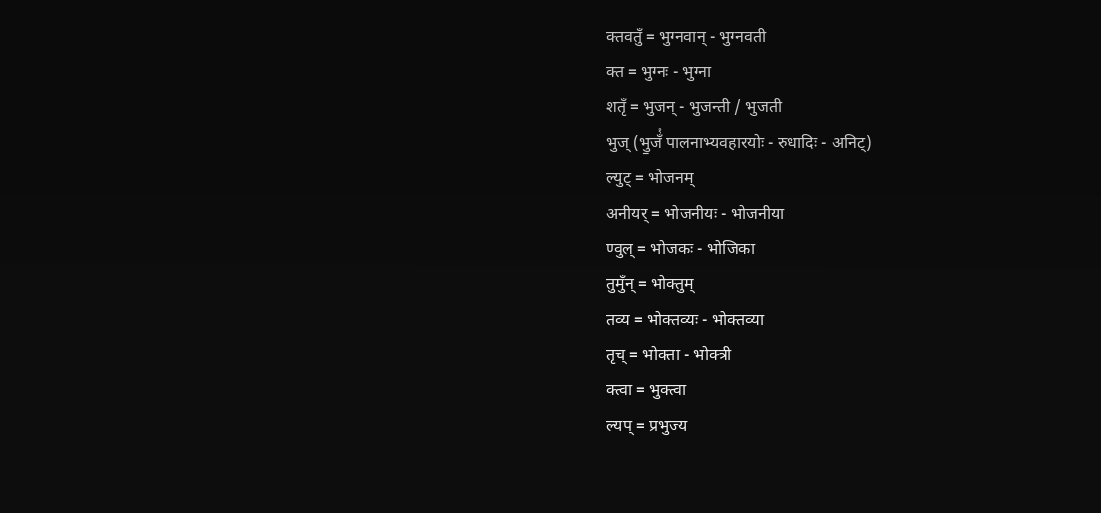क्तवतुँ = भुग्नवान् - भुग्नवती
क्त = भुग्नः - भुग्ना
शतृँ = भुजन् - भुजन्ती / भुजती
भुज् (भु॒जँ꣡ पालनाभ्यवहारयोः - रुधादिः - अनिट्)
ल्युट् = भोजनम्
अनीयर् = भोजनीयः - भोजनीया
ण्वुल् = भोजकः - भोजिका
तुमुँन् = भोक्तुम्
तव्य = भोक्तव्यः - भोक्तव्या
तृच् = भोक्ता - भोक्त्री
क्त्वा = भुक्त्वा
ल्यप् = प्रभुज्य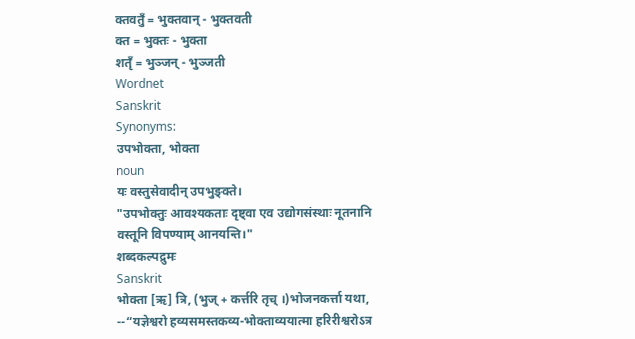क्तवतुँ = भुक्तवान् - भुक्तवती
क्त = भुक्तः - भुक्ता
शतृँ = भुञ्जन् - भुञ्जती
Wordnet
Sanskrit
Synonyms:
उपभोक्ता, भोक्ता
noun
यः वस्तुसेवादीन् उपभुङ्क्ते।
"उपभोक्तुः आवश्यकताः दृष्ट्वा एव उद्योगसंस्थाः नूतनानि वस्तूनि विपण्याम् आनयन्ति।"
शब्दकल्पद्रुमः
Sanskrit
भोक्ता [ऋ] त्रि, (भुज् + कर्त्तरि तृच् ।)भोजनकर्त्ता यथा, --“यज्ञेश्वरो हव्यसमस्तकव्य-भोक्ताव्ययात्मा हरिरीश्वरोऽत्र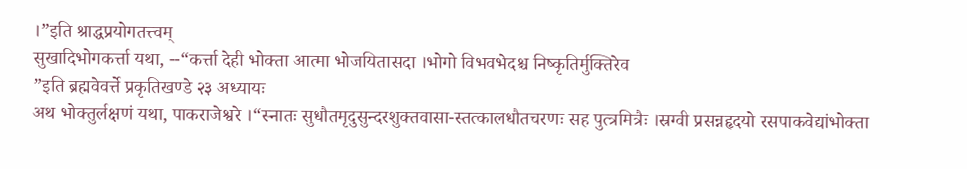।”इति श्राद्धप्रयोगतत्त्वम्
सुखादिभोगकर्त्ता यथा, --“कर्त्ता देही भोक्ता आत्मा भोजयितासदा ।भोगो विभवभेदश्च निष्कृतिर्मुक्तिरेव
”इति ब्रह्मवेवर्त्ते प्रकृतिखण्डे २३ अध्यायः
अथ भोक्तुर्लक्षणं यथा, पाकराजेश्वरे ।“स्नातः सुधौतमृदुसुन्दरशुक्तवासा-स्तत्कालधौतचरणः सह पुत्त्रमित्रैः ।स्रग्वी प्रसन्नहृदयो रसपाकवेद्यांभोक्ता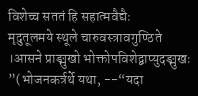विशेच्च सततं हि सहात्मवैद्यैः
मृदुतूलमये स्थूले चारुवस्त्रावगुण्ठिते ।आसने प्राङ्मुखो भोक्तोपविशेद्बाप्युदङ्मुखः
”(भोजनकर्त्रर्थे यथा, --“यदा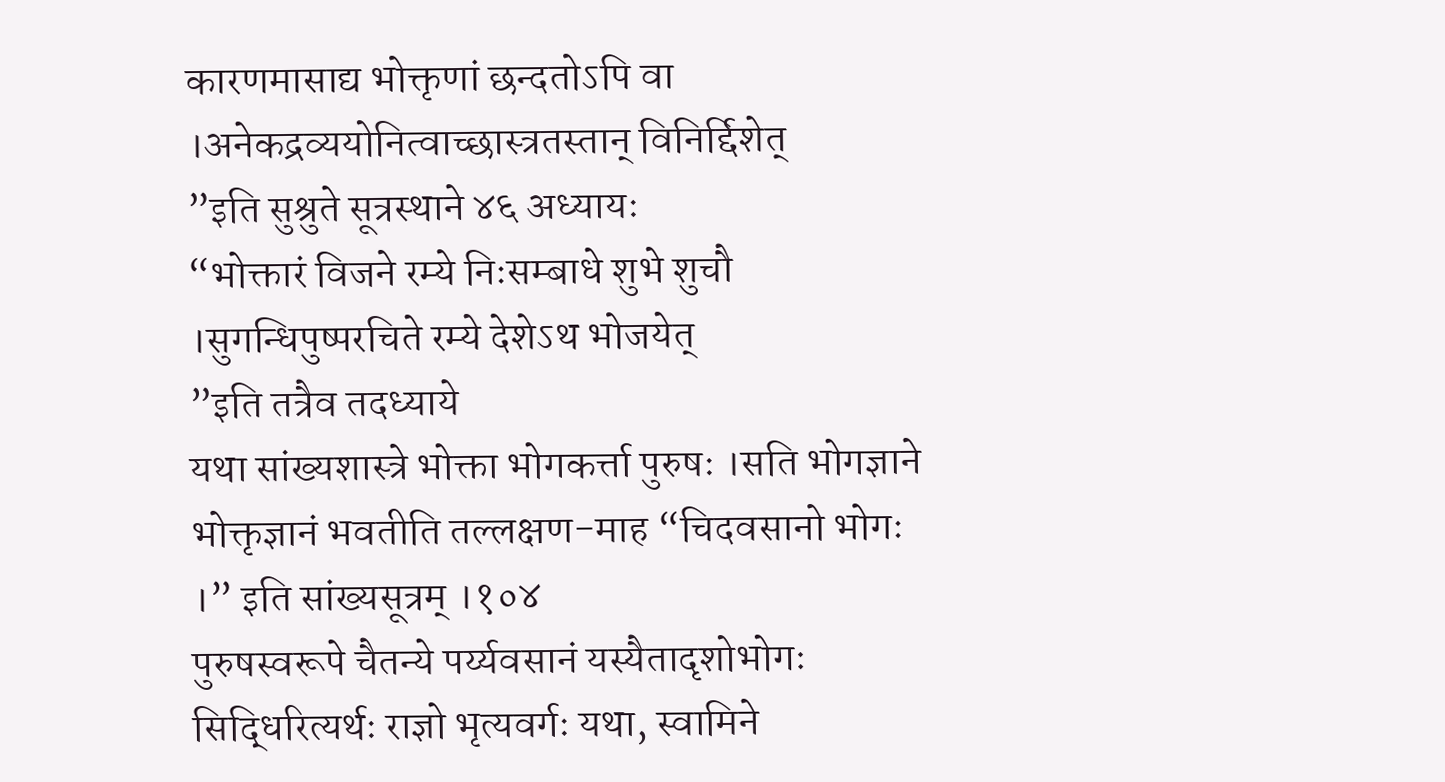कारणमासाद्य भोक्तृणां छन्दतोऽपि वा ।अनेकद्रव्ययोनित्वाच्छास्त्रतस्तान् विनिर्द्दिशेत्
”इति सुश्रुते सूत्रस्थाने ४६ अध्यायः
“भोक्तारं विजने रम्ये निःसम्बाधे शुभे शुचौ ।सुगन्धिपुष्परचिते रम्ये देशेऽथ भोजयेत्
”इति तत्रैव तदध्याये
यथा सांख्यशास्त्रे भोक्ता भोगकर्त्ता पुरुषः ।सति भोगज्ञाने भोक्तृज्ञानं भवतीति तल्लक्षण-माह “चिदवसानो भोगः ।” इति सांख्यसूत्रम् ।१०४
पुरुषस्वरूपे चैतन्ये पर्य्यवसानं यस्यैतादृशोभोगः सिद्धिरित्यर्थः राज्ञो भृत्यवर्गः यथा, स्वामिने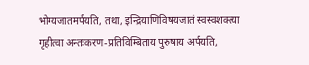भोग्यजातमर्पयति, तथा, इन्द्रियाणिविषयजातं स्वस्वशक्त्या गृहीत्वा अन्तःकरण-प्रतिविम्बिताय पुरुषाय अर्पयति,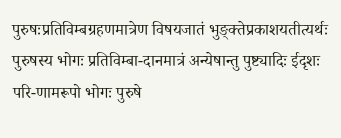पुरुषःप्रतिविम्बग्रहणमात्रेण विषयजातं भुङ्क्तेप्रकाशयतीत्यर्थः पुरुषस्य भोगः प्रतिविम्बा-दानमात्रं अन्येषान्तु पुष्ट्यादिः ईदृशः परि-णामरूपो भोगः पुरुषे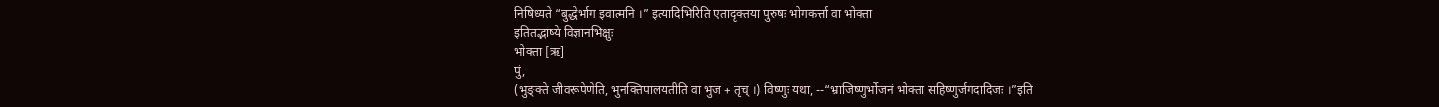निषिध्यते “बुद्धेर्भाग इवात्मनि ।” इत्यादिभिरिति एतादृक्तया पुरुषः भोगकर्त्ता वा भोक्ता
इतितद्भाष्ये विज्ञानभिक्षुः
भोक्ता [ऋ]
पुं,
(भुङ्क्ते जीवरूपेणेति, भुनक्तिपालयतीति वा भुज + तृच् ।) विष्णुः यथा, --“भ्राजिष्णुर्भोजनं भोक्ता सहिष्णुर्जगदादिजः ।”इति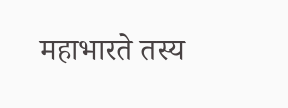महाभारते तस्य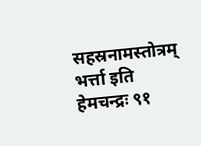सहस्रनामस्तोत्रम्
भर्त्ता इति हेमचन्द्रः ९१